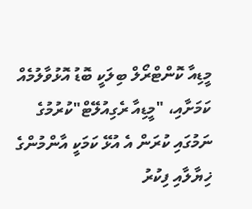މީޑިއާ ކޮންޓްރޯލް ބިލަކީ ބޮޑު އޮޅުވާލުމެއް ކަމަށާއި، "މީޑިއާ ރެގިއުލޭޓް"ކުރުމުގެ ނަމުގައި ކުރަން އެ އުޅޭ ކަމަކީ އާންމުންގެ ޚިޔާލާއި ފިކުރު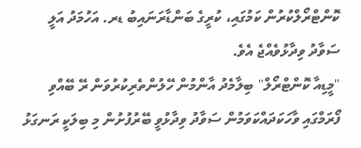ކޮންޓްރޯލްކުރުން ކަމުގައި، ކުރީގެ ބަންޑާރަނައިބު ޑރ. އަހުމަދު އަލީ ސަވާދު ވިދާޅުވެއްޖެ އެވެ.
"މީޑިއާ ކޮންޓްރޯލް" ބިލާމެދު އާންމުން ހޭލުންތެރިކުރުވަން ރޭ ބޭއްވި ފޯރަމްގައި ވާހަކަދައްކަވަމުން ސަވާދު ވިދާޅުވީ ބޭރުފުށުން މި ބިލަކީ ރަނގަޅު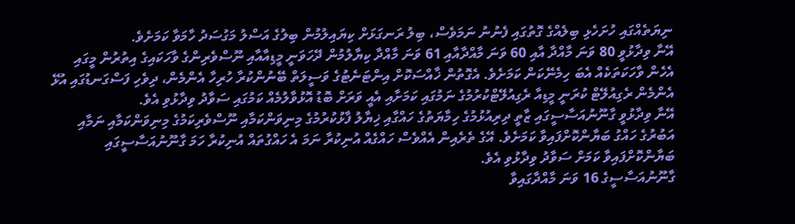ނިޔަތެއްގައި ހުށަހެޅި ބިލެއްގެ ގޮތުގައި ފެނުނު ނަމަވެސް، ބިލު ރަނގަޅަށް ކިޔައިލުމުން ބިލުގެ އަސްލު މަގުސަދު ހާމަވާ ކަމަށެވެ.
އޭނާ ވިދާޅުވީ 80 ވަނަ މާއްދާ އާއި 60 ވަނަ މާއްދާއާއި 61 ވަނަ މާއްދާ ކިޔާލުމުން ދޭހަވަނީ މީޑިއާއާއި ނޫސްވެރިންގެ ވާހަކައިގެ އިތުރުން މީގައި އެހެން ވާހަކަތަކެއް އެބަ ހިމެނޭކަން ކަމަށެވެ. އެގޮތުން ޚާއްސަކޮށް އިންޓަނެޓުގެ ވަސީލަތް ބޭނުންކުރާ ހުރިހާ އެންމެން، ދިވެހި ފަސްގަނޑުގައި އުޅޭ އެންމެން ރެގިއުލޭޓް ކުރަނީ މީޑިއާ ރެގިއުލޭޓްކުރުމުގެ ނަމުގައި ކަމަށާއި އެއީ ވަރަށް ބޮޑު އޮޅުވާލުމެއް ކަމުގައި ސަވާދު ވިދާޅުވި އެވެ.
އޭނާ ވިދާޅުވީ ގާނޫނުއަސާސީގައި ޒާތީ ދިރިއުޅުމުގެ ހިމާޔަތުގެ ހައްގާއި ޚިޔާލު ފާޅުކުރުމުގެ މިނިވަންކަމާއި ނޫސްވެރިކަމުގެ މިނިވަންކަމާއި ނަމާއި އަބުރުގެ ހައްގު ބަޔާންކޮށްފައިވާ ކަމަށެވެ. އޭގެ ތެރެއިން އެއްވެސް ހައްގެއް އުނިކުރާ ނަމަ އެ ހައްގުތައް އުނިކުރާ ހަމަ ގާނޫނުއަސާސީގައި ބަޔާންކޮށްފައިވާ ކަމަށް ސަވާދު ވިދާޅުވި އެވެ.
ގާނޫނުއަސާސީގެ 16 ވަނަ މާއްދާގައިވާ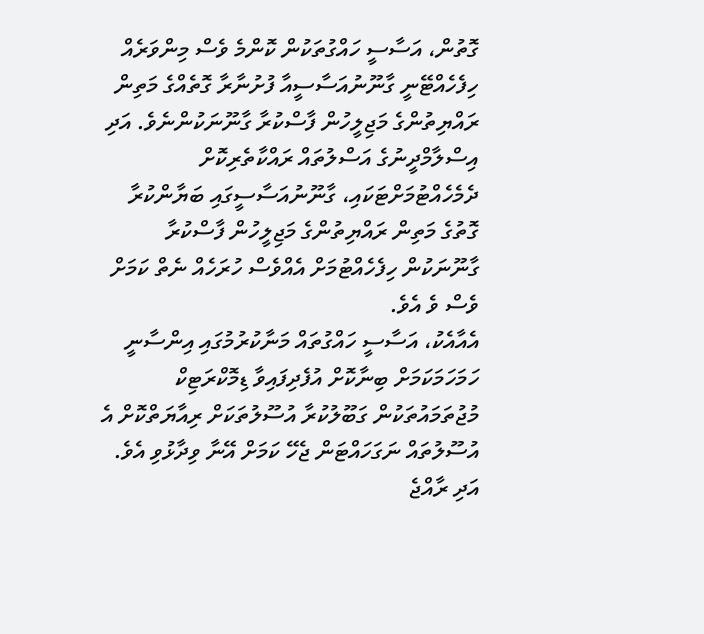ގޮތުން، އަސާސީ ހައްގުތަކުން ކޮންމެ ވެސް މިންވަރެއް ހިފެހެއްޓޭނީ ގާނޫނުއަސާސީއާ ފުށުނާރާ ގޮތެއްގެ މަތިން ރައްޔިތުންގެ މަޖިލީހުން ފާސްކުރާ ގާނޫނަކުންނެވެ. އަދި އިސްލާމްދީނުގެ އަސްލުތައް ރައްކާތެރިކޮށް ދެމެހެއްޓުމަށްޓަކައި، ގާނޫނުއަސާސީގައި ބަޔާންކުރާ ގޮތުގެ މަތިން ރައްޔިތުންގެ މަޖިލީހުން ފާސްކުރާ ގާނޫނަކުން ހިފެހެއްޓުމަށް އެއްވެސް ހުރަހެއް ނެތް ކަމަށް ވެސް ވެ އެވެ.
އެއާއެކު، އަސާސީ ހައްގުތައް މަނާކުރުމުގައި އިންސާނީ ހަމަހަމަކަމަށް ބިނާކޮށް އުފެދިފައިވާ ޑިމޮކްރަޓިކް މުޖުތަމައުތަކުން ގަބޫލުކުރާ އުސޫލުތަކަށް ރިއާޔަތްކޮށް އެ އުސޫލުތައް ނަގަހައްޓަން ޖެހޭ ކަމަށް އޭނާ ވިދާޅުވި އެވެ. އަދި ރާއްޖެ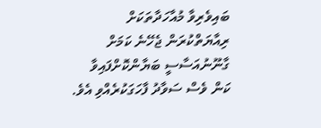ބައިވެރިވާ މުއާހަދާތަކަށް ރިއާޔަތްކުރަން ޖެހޭނެ ކަމަށް ގާނޫނުއަސާސީ ބަޔާންކޮށްފައިވާ ކަން ވެސް ސަވާދު ފާހަގަކުރެއްވި އެވެ.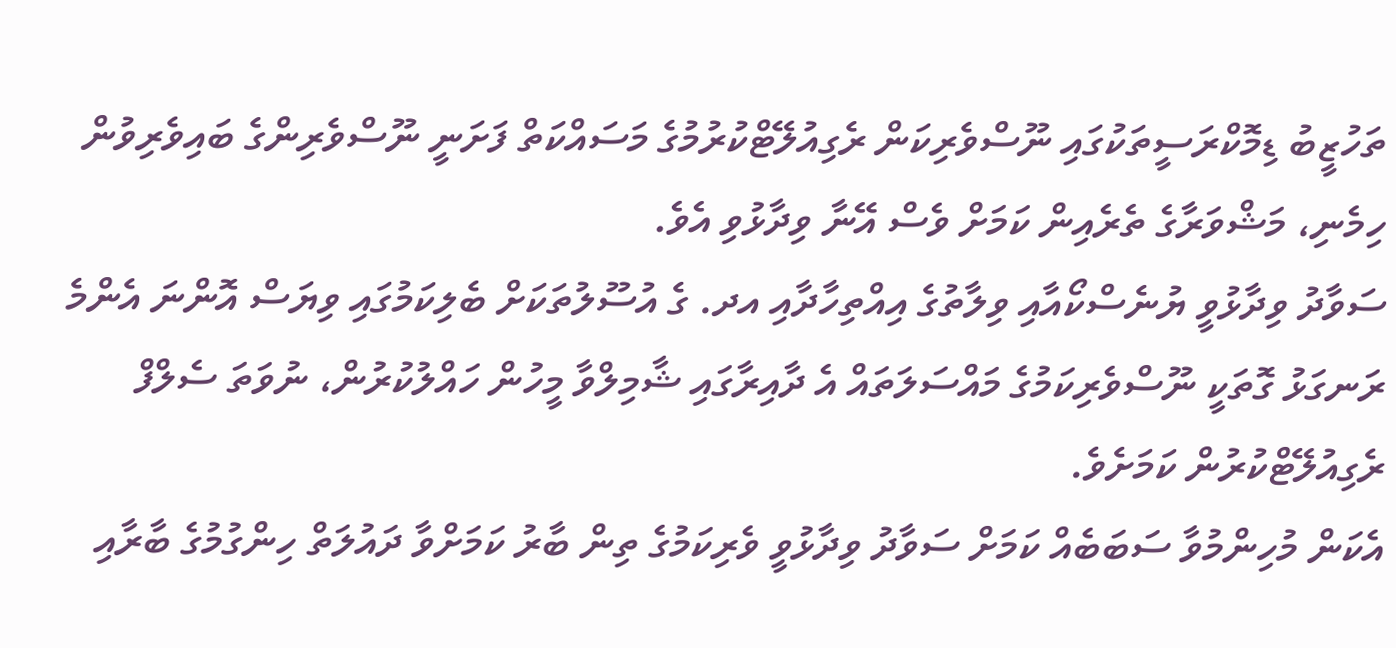ތަހުޒީބު ޑިމޮކްރަސީތަކުގައި ނޫސްވެރިކަން ރެގިއުލޭޓްކުރުމުގެ މަސައްކަތް ފަށަނީ ނޫސްވެރިންގެ ބައިވެރިވުން ހިމެނި، މަޝްވަރާގެ ތެރެއިން ކަމަށް ވެސް އޭނާ ވިދާޅުވި އެވެ.
ސަވާދު ވިދާޅުވީ ޔުނެސްކޯއާއި ވިލާތުގެ އިއްތިހާދާއި އދ. ގެ އުސޫލުތަކަށް ބެލިކަމުގައި ވިޔަސް އޮންނަ އެންމެ ރަނގަޅު ގޮތަކީ ނޫސްވެރިކަމުގެ މައްސަލަތައް އެ ދާއިރާގައި ޝާމިލްވާ މީހުން ހައްލުކުރުން، ނުވަތަ ސެލްފް ރެގިއުލޭޓްކުރުން ކަމަށެވެ.
އެކަން މުހިންމުވާ ސަބަބެއް ކަމަށް ސަވާދު ވިދާޅުވީ ވެރިކަމުގެ ތިން ބާރު ކަމަށްވާ ދައުލަތް ހިންގުމުގެ ބާރާއި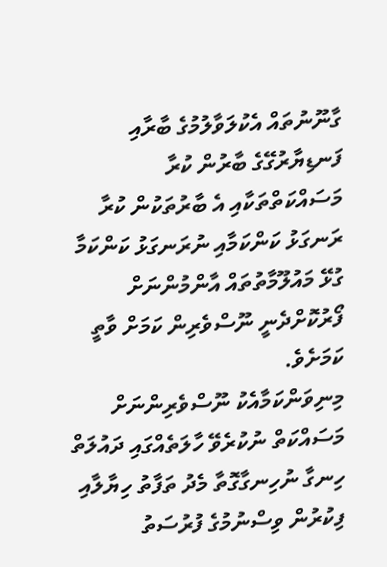ގާނޫނުތައް އެކުލަވާލުމުގެ ބާރާއި ފަނޑިޔާރުގޭގެ ބާރުން ކުރާ މަސައްކަތްތަކާއި އެ ބާރުތަކުން ކުރާ ރަނގަޅު ކަންކަމާއި ނުރަނގަޅު ކަންކަމާ ގުޅޭ މައުލޫމާތުތައް އާންމުންނަށް ފޯރުކޮށްދެނީ ނޫސްވެރިން ކަމަށް ވާތީ ކަމަށެވެ.
މިނިވަންކަމާއެކު ނޫސްވެރިންނަށް މަސައްކަތް ނުކުރެވޭ ހާލަތެއްގައި ދައުލަތް ހިނގާ ނުހިނގާގޮތާ މެދު ތަފާތު ހިޔާލާއި ފިކުރުން ވިސްނުމުގެ ފުރުސަތު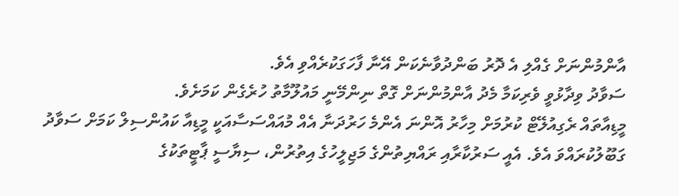އާންމުންނަށް ގެއްލި އެ ދޮރު ބަންދުވާނެކަން އޭނާ ފާހަގަކުރެއްވި އެވެ.
ސަވާދު ވިދާޅުވީ ވެރިކަމާ މެދު އާންމުންނަށް ގޮތް ނިންމޭނީ މައުލޫމާތު ހުރެގެން ކަމަށެވެ.
މީޑިއާތައް ރެގިއުލޭޓް ކުރުމަށް މިހާރު އޮންނަ އެންމެ ހަރުދަނާ އެއް މުއައްސަސާއަކީ މީޑިއާ ކައުންސިލް ކަމަށް ސަވާދު ގަބޫލުކުރައްވަ އެވެ. އެއީ ސަރުކާރާއި ރައްޔިތުންގެ މަޖިލީހުގެ އިތުރުން، ސިޔާސީ ޕާޓީތަކުގެ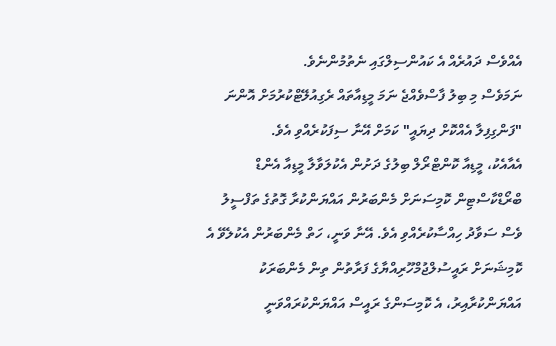އެއްވެސް ދައުރެއް އެ ކައުންސިލްގައި ނެތުމުންނެވެ.
ނަމަވެސް މި ބިލު ފާސްވެއްޖެ ނަމަ މީޑިއާތައް ރެގިއުލޭޓްކުރުމަށް އޮންނަ "ފަންގިފިލާ އެއްކޮށް ދިޔައީ" ކަމަށް އޭނާ ސިފަކުރެއްވި އެވެ.
އެއާއެކު، މީޑިއާ ކޮންޓްރޯލް ބިލުގެ ދަށުން އެކުލަވާލާ މީޑިއާ އެންޑް ބްރޯޑްކާސްޓިން ކޮމިސަނަށް މެންބަރުން އައްޔަންކުރާ ގޮތުގެ ތަފްސީލު ވެސް ސަވާދު ހިއްސާކުރެއްވި އެވެ. އޭނާ ވަނީ، ހަތް މެންބަރުން އެކުލެވޭ އެ ކޮމިޝަނަށް ރައީސުލްޖުމްހޫރިއްޔާގެ ފަރާތުން ތިން މެންބަރަކު އައްޔަންކުރާއިރު، އެ ކޮމިސަންގެ ރައީސް އައްޔަންކުރައްވަނީ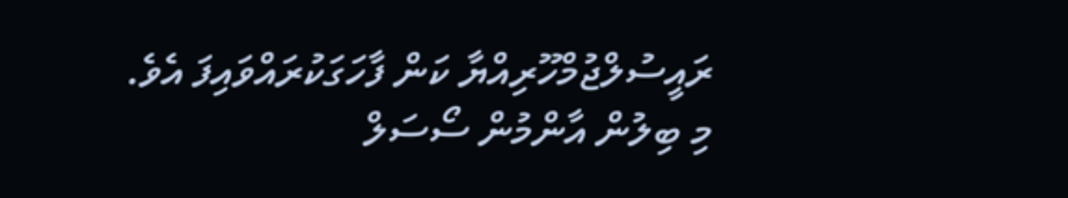ރައީސުލްޖުމްހޫރިއްޔާ ކަން ފާހަގަކުރައްވައިފަ އެވެ.
މި ބިލުން އާންމުން ސޯސަލް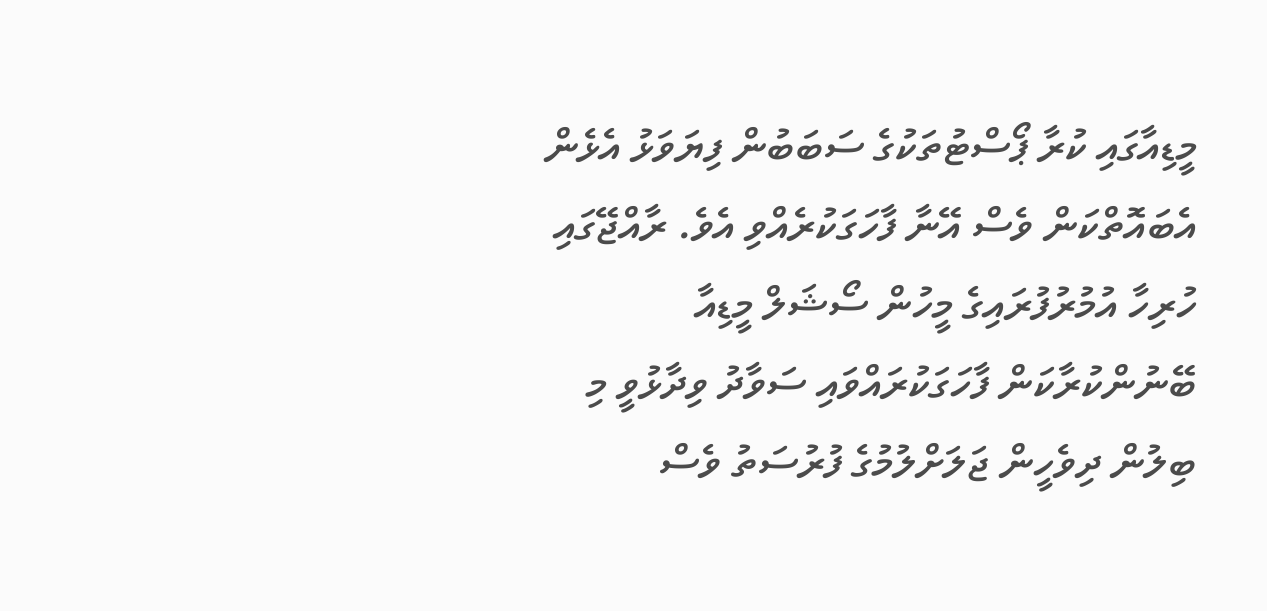މީޑިއާގައި ކުރާ ޕޯސްޓުތަކުގެ ސަބަބުން ފިޔަވަޅު އެޅެން އެބައޮތްކަން ވެސް އޭނާ ފާހަގަކުރެއްވި އެވެ. ރާއްޖޭގައި ހުރިހާ އުމުރުފުރައިގެ މީހުން ސޯޝަލް މީޑިއާ ބޭނުންކުރާކަން ފާހަގަކުރައްވައި ސަވާދު ވިދާޅުވީ މި ބިލުން ދިވެހީން ޖަލަށްލުމުގެ ފުރުސަތު ވެސް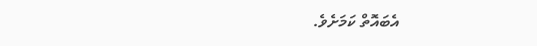އެބައޮތް ކަމަށެވެ.